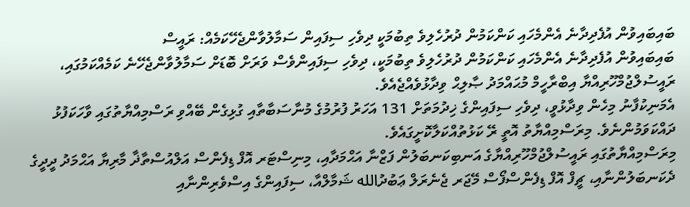ބައިބައިވުން އުފެދިދާނެ އެންމެހައި ކަންކަމުން ދުރުހެލިވެ ތިބުމަކީ ދިވެހި ސިފައިން ސަމާލުވާންޖެހޭކަމެއް: ރައީސް
ބައިބައިވުން އުފެދިދާނެ އެންމެހައި ކަންކަމުން ދުރުހެލިވެ ތިބުމަކީ، ދިވެހި ސިފައިންވެސް ވަރަށް ބޮޑަށް ސަމާލުވާންޖެހޭނެ ކަމެއްކަމުގައި، ރައީސުލްޖުމްހޫރިއްޔާ އިބްރާހީމް މުޙައްމަދު ޞާލިޙް ވިދާޅުވެއްޖެއެވެ.
އެމަނިކުފާނު މިހެން ވިދާޅުވީ، ދިވެހި ސިފައިންގެ ޚިދުމަތަށް 131 އަހަރު ފުރުމުގެ މުނާސަބާތާއި ގުޅިގެން ބޭއްވި ރަސްމިއްޔާތުގައި ވާހަކަފުޅު ދައްކަވަމުންނެވެ. މިރަސްމިއްޔާތު އޮތީ ރޭ ކަޅުތުއްކަލާކޮށީގައެވެ.
މިރަސްމިއްޔާތުގައި ރައީސުލްޖުމްހޫރިއްޔާގެ އަނބިކަނބަލުން ފަޒްނާ އަޙްމަދާއި، މިނިސްޓަރ އޮފް ޑިފެންސް އަލްއުސްތާޛާ މާރިޔާ އަޙްމަދު ދީދީގެ ދެކަނބަލުންނާއި، ޗީފް އޮފް ޑިފެންސްފޯސް މޭޖަރ ޖެނެރަލް ޢަބުދުالله ޝަމާލްއާ، ސިފައިންގެ އިސްވެރިންނާއި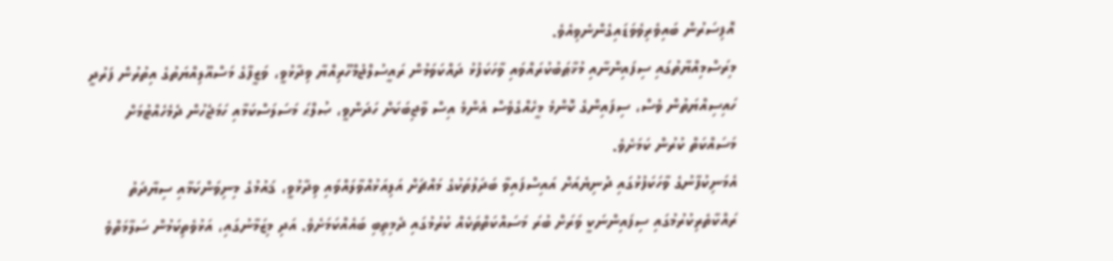އޮފިސަރުން ބައިވެރިވެވަޑައިގެންނެވިއެވެ.
މިރަސްމިއްޔާތުގައި ސިފައިންނާއި މުޚާޠަބުކުރައްވައި ވާހަކަފުޅު ދައްކަވަމުން ރައީސުލްޖުމްހޫރިއްޔާ ވިދާޅުވީ، ވަޒީފާގެ މަސްއޫލިއްޔަތުގެ އިތުރުން ފަރުދީ ހައިސިއްޔަތުން ވެސް، ސިފައިންގެ ކޮންމެ މީހެއްގެވެސް އެންމެ އިސް ވާޖިބަކަށް ހަދަންވީ، ޞުލްޙަ މަސަލަސްކަމާއި ހަމަޖެހުން ދެމެހެއްޓުމަށް މަސައްކަތް ކުރުން ކަމަށެވެ.
އެމަނިކުފާނުގެ ވާހަކަފުޅުގައި ދުނިޔެއަށް އައިސްފައިވާ ބަދަލުތަކުގެ މައްޗަށް އަލިއަޅުއްވާލައްވައި ވިދާޅުވީ، ޤައުމުގެ މިނިވަންކަމާއި ސިޔާދަތު ރައްކާތެރިކުރުމުގައި ސިފައިންނަކީ ވަރަށް ބުރަ މަސައްކަތްތަކެއް ކުރުމުގައި ދެމިތިބި ބައެއްކަމަށެވެ. އަދި މިޒަމާނުގައި، އަޅުވެތިކަމުން ސަލާމަތްވެ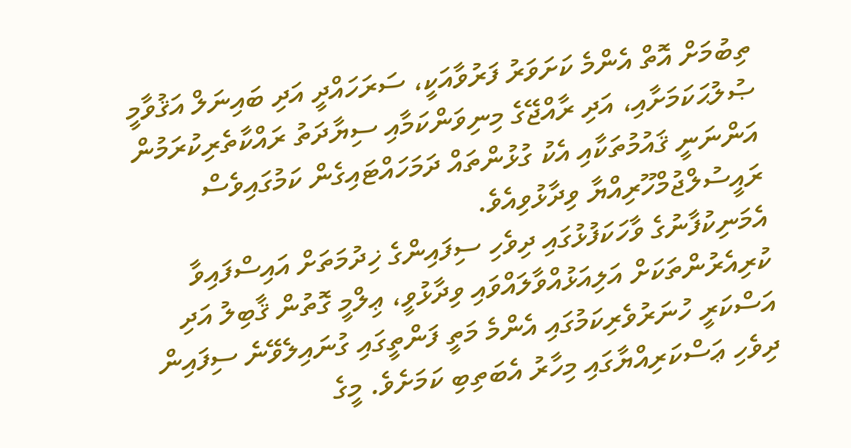ތިބުމަށް އޮތް އެންމެ ކަށަވަރު ފަރުވާއަކީ، ސަރަހައްދީ އަދި ބައިނަލް އަޤުވާމީ ޞުލުޙަކަމަށާއި، އަދި ރާއްޖޭގެ މިނިވަންކަމާއި ސިޔާދަތު ރައްކާތެރިކުރަމުން އަންނަނީ ޤައުމުތަކާއި އެކު ގުޅުންތައް ދަމަހައްޓައިގެން ކަމުގައިވެސް ރައީސުލްޖުމްހޫރިއްޔާ ވިދާޅުވިއެވެ.
އެމަނިކުފާނުގެ ވާހަކަފުޅުގައި ދިވެހި ސިފައިންގެ ޚިދުމަތަށް އައިސްފައިވާ ކުރިއެރުންތަކަށް އަލިއަޅުއްވާލައްވައި ވިދާޅުވީ، ޢިލްމީ ގޮތުން ޤާބިލު އަދި އަސްކަރީ ހުނަރުވެރިކަމުގައި އެންމެ މަތީ ފަންތީގައި ގުނައިލެވޭނެ ސިފައިން ދިވެހި ޢަސްކަރިއްޔާގައި މިހާރު އެބަތިބި ކަމަށެވެ. މީގެ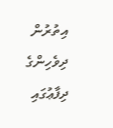އިތުރުން ދިވެހިންގެ ދިފާޢުގައި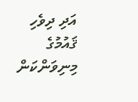އަދި ދިވެހި ޤައުމުގެ މިނިވަންކަން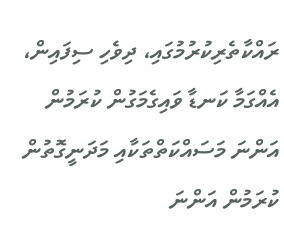ރައްކާތެރިކުރުމުގައި، ދިވެހި ސިފައިން، އެއްގަމާ ކަނޑާ ވައިގެމަގުން ކުރަމުން އަންނަ މަސައްކަތްތަކާއި މަދަނީގޮތުން ކުރަމުން އަންނަ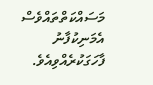މަސައްކަތްތައްވެސް އެމަނިކުފާނު ފާހަގަކުރެއްވިއެވެ.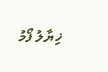ޚިޔާލު ފޯމު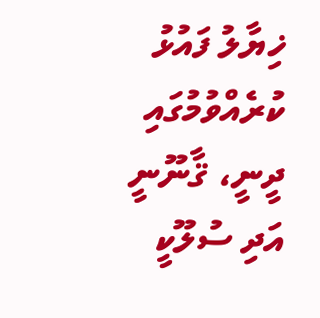ޚިޔާލު ފައުޅު ކުރެއްވުމުގައި ދީނީ، ޤާނޫނީ އަދި ސުލޫކީ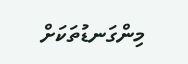މިންގަނޑުތަކަށް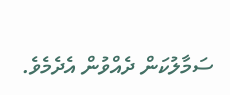ސަމާލުކަން ދެއްވުން އެދެމެވެ.